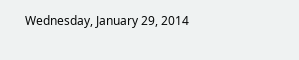Wednesday, January 29, 2014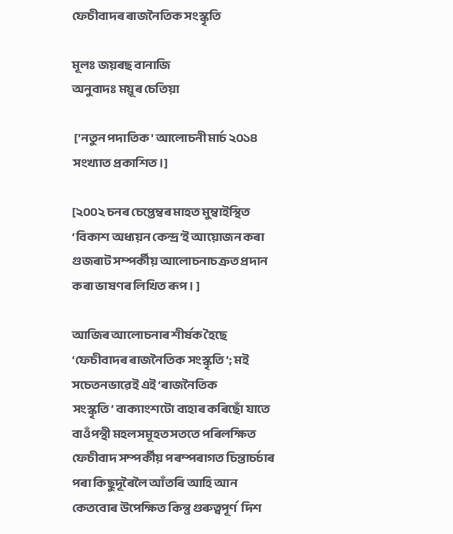ফেচীবাদৰ ৰাজনৈতিক সংস্কৃতি

মূলঃ জয়ৰছ বানাজি
অনুবাদঃ ময়ূৰ চেতিয়া

 ['নতুন পদাতিক' আলোচনী মার্চ ২০১৪ সংখ্যাত প্রকাশিত।]

[২০০২ চনৰ চেপ্তেম্বৰ মাহত মুম্বাইস্থিত ‘বিকাশ অধ্যয়ন কেন্দ্র’ই আয়োজন কৰা গুজৰাট সম্পর্কীয় আলোচনাচক্রত প্রদান কৰা ভাষণৰ লিখিত ৰূপ। ]

আজিৰ আলোচনাৰ শীর্ষক হৈছে ‘ফেচীবাদৰ ৰাজনৈতিক সংস্কৃতি’; মই সচেতনভাৱেই এই ‘ৰাজনৈতিক
সংস্কৃতি’ বাক্যাংশটো ব্যহাৰ কৰিছোঁ যাতে বাওঁপন্থী মহলসমূহত সততে পৰিলক্ষিত ফেচীবাদ সম্পর্কীয় পৰম্পৰাগত চিন্তাচর্চাৰ পৰা কিছুদূৰৈলৈ আঁতৰি আহি আন কেতবোৰ উপেক্ষিত কিন্তু গুৰুত্বপূর্ণ  দিশ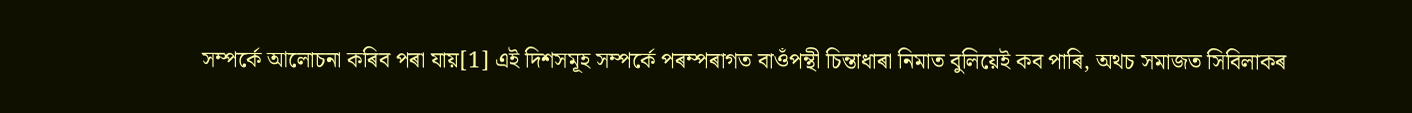সম্পর্কে আলোচনা কৰিব পৰা যায়[1] এই দিশসমূহ সম্পর্কে পৰম্পৰাগত বাওঁপন্থী চিন্তাধাৰা নিমাত বুলিয়েই কব পাৰি, অথচ সমাজত সিবিলাকৰ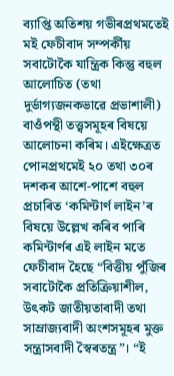ব্যাপ্তি অতিশয় গভীৰপ্রথমতেই মই ফেচীবাদ সম্পর্কীয় সবাটোকৈ যান্ত্রিক কিন্তু বহুল আলোচিত (তথা দুর্ভাগ্যজনকভাৱে প্রভাশালী) বাওঁপন্থী তত্ত্বসমূহৰ বিষয়ে আলোচনা কৰিম। এইক্ষেত্রত পোনপ্রথমেই ২০ তথা ৩০ৰ দশকৰ আশে-পাশে বহুল প্রচাৰিত ‘কমিন্টার্ণ লাইন’ৰ বিষয়ে উল্লেখ কৰিব পাৰি কমিন্টার্ণৰ এই লাইন মতে ফেচীবাদ হৈছে “বিত্তীয় পুঁজিৰ সবাটোকৈ প্রতিক্রিয়াশীল, উৎকট জাতীয়তাবাদী তথা সাম্রাজ্যবাদী অংশসমূহৰ মুক্ত সন্ত্রাসবাদী স্বৈৰতন্ত্র”। “ই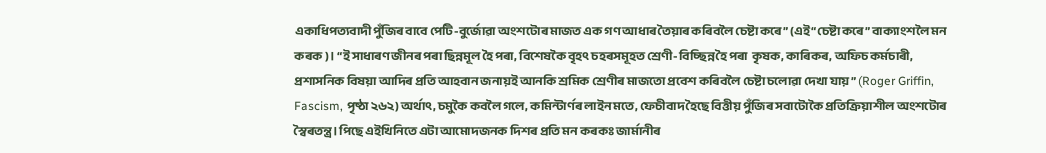একাধিপত্যবাদী পুঁজিৰ বাবে পেটি-বুর্জোৱা অংশটোৰ মাজত এক গণ আধাৰ তৈয়াৰ কৰিবলৈ চেষ্টা কৰে” (এই “চেষ্টা কৰে” বাক্যাংশলৈ মন কৰক)। “ই সাধাৰণ জীনৰ পৰা ছিন্নমূল হৈ পৰা, বিশেষকৈ বৃহৎ চহৰসমূহত শ্রেণী-বিচ্ছিন্ন হৈ পৰা  কৃষক, কাৰিকৰ, অফিচ কর্মচাৰী, প্রশাসনিক বিষয়া আদিৰ প্রতি আহবান জনায়ই আনকি শ্রমিক শ্রেণীৰ মাজতো প্রবেশ কৰিবলৈ চেষ্টা চলোৱা দেখা যায়” (Roger Griffin, Fascism, পৃষ্ঠা ২৬২) অর্থাৎ, চমুকৈ কবলৈ গলে, কমিন্টার্ণৰ লাইন মতে, ফেচীবাদ হৈছে বিত্তীয় পুঁজিৰ সবাটোকৈ প্রতিক্রিয়াশীল অংশটোৰ স্বৈৰতন্ত্র। পিছে এইখিনিতে এটা আমোদজনক দিশৰ প্রতি মন কৰকঃ জার্মানীৰ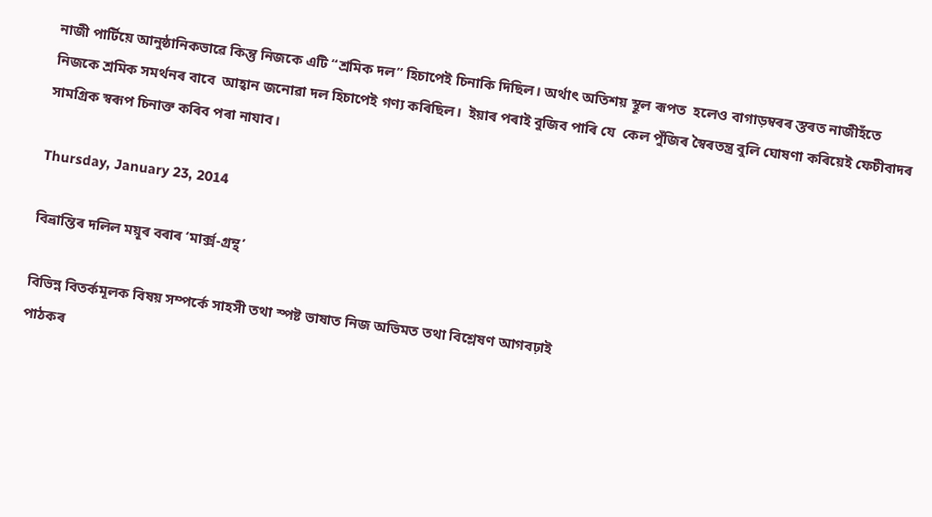নাজী পার্টিয়ে আনুষ্ঠানিকভাৱে কিন্তু নিজকে এটি “শ্রমিক দল” হিচাপেই চিনাকি দিছিল। অর্থাৎ অতিশয় স্থূল ৰূপত  হলেও বাগাড়ম্বৰৰ স্তৰত নাজীহঁতে নিজকে শ্রমিক সমর্থনৰ বাবে  আহ্বান জনোৱা দল হিচাপেই গণ্য কৰিছিল।  ইয়াৰ পৰাই বুজিব পাৰি যে  কেল পুঁজিৰ স্বৈৰতন্ত্র বুলি ঘোষণা কৰিয়েই ফেচীবাদৰ সামগ্রিক স্বৰূপ চিনাক্ত কৰিব পৰা নাযাব।

Thursday, January 23, 2014

বিভ্রান্তিৰ দলিল ময়ূৰ বৰাৰ ‘মার্ক্স-গ্রন্থ’

বিভিন্ন বিতর্কমূলক বিষয় সম্পর্কে সাহসী তথা স্পষ্ট ভাষাত নিজ অভিমত তথা বিশ্লেষণ আগবঢ়াই
পাঠকৰ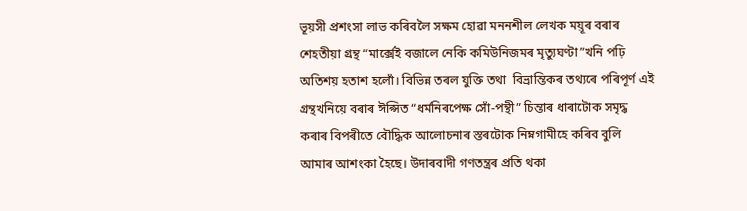ভূয়সী প্রশংসা লাভ কৰিবলৈ সক্ষম হোৱা মননশীল লেখক ময়ূৰ বৰাৰ শেহতীয়া গ্রন্থ “মার্ক্সেই বজালে নেকি কমিউনিজমৰ মৃত্যুঘণ্টা”খনি পঢ়ি অতিশয় হতাশ হলোঁ। বিভিন্ন তৰল যুক্তি তথা  বিভ্রান্তিকৰ তথ্যৰে পৰিপূর্ণ এই গ্রন্থখনিয়ে বৰাৰ ঈপ্সিত “ধর্মনিৰপেক্ষ সোঁ-পন্থী” চিন্তাৰ ধাৰাটোক সমৃদ্ধ কৰাৰ বিপৰীতে বৌদ্ধিক আলোচনাৰ স্তৰটোক নিম্নগামীহে কৰিব বুলি আমাৰ আশংকা হৈছে। উদাৰবাদী গণতন্ত্রৰ প্রতি থকা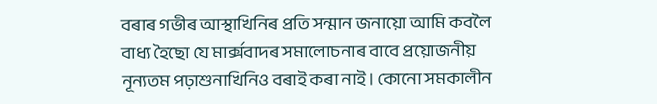বৰাৰ গভীৰ আস্থাখিনিৰ প্রতি সন্মান জনায়ো আমি কবলৈ বাধ্য হৈছো যে মার্ক্সবাদৰ সমালোচনাৰ বাবে প্রয়োজনীয়  নূন্যতম পঢ়াশুনাখিনিও বৰাই কৰা নাই। কোনো সমকালীন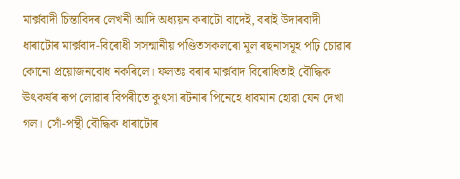মার্ক্সবাদী চিন্তাবিদৰ লেখনী আদি অধ্যয়ন কৰাটো বাদেই, বৰাই উদাৰবাদী ধাৰাটোৰ মার্ক্সবাদ-বিৰোধী সসন্মানীয় পণ্ডিতসকলৰো মূল ৰছনাসমূহ পঢ়ি চোৱাৰ কোনো প্রয়োজনবোধ নকৰিলে। ফলতঃ বৰাৰ মার্ক্সবাদ বিৰোধিতাই বৌদ্ধিক ঊৎকর্ষৰ ৰূপ লোৱাৰ বিপৰীতে কুৎসা ৰটনাৰ পিনেহে ধাবমান হোৱা যেন দেখা গল। সোঁ-পন্থী বৌদ্ধিক ধাৰাটোৰ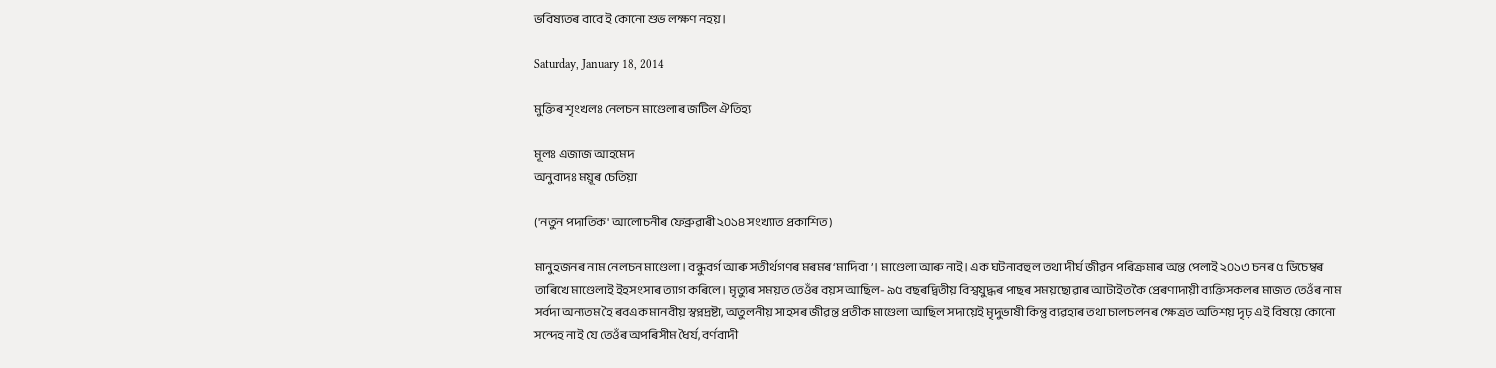ভবিষ্যতৰ বাবে ই কোনো শুভ লক্ষণ নহয়।

Saturday, January 18, 2014

মুক্তিৰ শৃংখলঃ নেলচন মাণ্ডেলাৰ জটিল ঐতিহ্য

মূলঃ এজাজ আহমেদ
অনুবাদঃ ময়ূৰ চেতিয়া

('নতুন পদাতিক' আলোচনীৰ ফেব্রুৱাৰী ২০১৪ সংখ্যাত প্রকাশিত)

মানুহজনৰ নাম নেলচন মাণ্ডেলা। বন্ধুবর্গ আৰু সতীর্থগণৰ মৰমৰ ‘মাদিবা’। মাণ্ডেলা আৰু নাই। এক ঘটনাবহুল তথা দীর্ঘ জীৱন পৰিক্রমাৰ অন্ত পেলাই ২০১৩ চনৰ ৫ ডিচেম্বৰ তাৰিখে মাণ্ডেলাই ইহসংসাৰ ত্যাগ কৰিলে। মৃত্যুৰ সময়ত তেওঁৰ বয়স আছিল- ৯৫ বছৰদ্বিতীয় বিশ্বযুদ্ধৰ পাছৰ সময়ছোৱাৰ আটাইতকৈ প্রেৰণাদায়ী ব্যক্তিসকলৰ মাজত তেওঁৰ নাম সর্বদা অন্যতম হৈ ৰবএক মানবীয় স্বপ্নদ্রষ্টা, অতুলনীয় সাহসৰ জীৱন্ত প্রতীক মাণ্ডেলা আছিল সদায়েই মৃদুভাষী কিন্তু ব্যৱহাৰ তথা চালচলনৰ ক্ষেত্রত অতিশয় দৃঢ় এই বিষয়ে কোনো সন্দেহ নাই যে তেওঁৰ অপৰিসীম ধৈর্য, বর্ণবাদী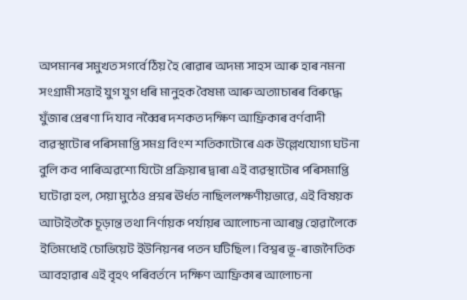অপমানৰ সমুখত সগর্বে ঠিয় হৈ ৰোৱাৰ অদম্য সাহস আৰু হাৰ নমনা সংগ্রামী সত্তাই যুগ যুগ ধৰি মানুহক বৈষম্য আৰু অত্যাচাৰৰ বিৰুদ্ধে যুঁজাৰ প্রেৰণা দি যাব নব্বৈৰ দশকত দক্ষিণ আফ্রিকাৰ বর্ণবাদী ব্যৱস্থাটোৰ পৰিসমাপ্তি সমগ্র বিংশ শতিকাটোৰে এক উল্লেখযোগ্য ঘটনা বুলি কব পাৰিঅৱশ্যে যিটো প্রক্রিয়াৰ দ্বাৰা এই ব্যৱস্থাটোৰ পৰিসমাপ্তি ঘটোৱা হল, সেয়া মুঠেও প্রশ্নৰ ঊর্ধত নাছিললক্ষণীয়ভাৱে, এই বিষয়ক আটাইতকৈ চূড়ান্ত তথা নির্ণায়ক পর্যায়ৰ আলোচনা আৰম্ভ হোৱালৈকে ইতিমধ্যেই চোভিয়েট ইউনিয়নৰ পতন ঘটিছিল। বিশ্বৰ ভূ-ৰাজনৈতিক আবহাৱাৰ এই বৃহৎ পৰিবর্তনে  দক্ষিণ আফ্রিকাৰ আলোচনা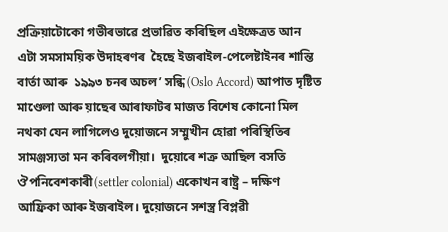প্রক্রিয়াটোকো গভীৰভাৱে প্রভাৱিত কৰিছিল এইক্ষেত্রত আন এটা সমসাময়িক উদাহৰণৰ  হৈছে ইজৰাইল-পেলেষ্টাইনৰ শান্তি বার্তা আৰু  ১৯৯৩ চনৰ অচল’ সন্ধি (Oslo Accord) আপাত দৃষ্টিত মাণ্ডেলা আৰু য়াছেৰ আৰাফাটৰ মাজত বিশেষ কোনো মিল নথকা যেন লাগিলেও দুয়োজনে সম্মুখীন হোৱা পৰিস্থিতিৰ সামঞ্জস্যতা মন কৰিবলগীয়া।  দুয়োৰে শত্রু আছিল বসতি ঔপনিবেশকাৰী(settler colonial) একোখন ৰাষ্ট্র – দক্ষিণ আফ্রিকা আৰু ইজৰাইল। দুয়োজনে সশস্ত্র বিপ্লৱী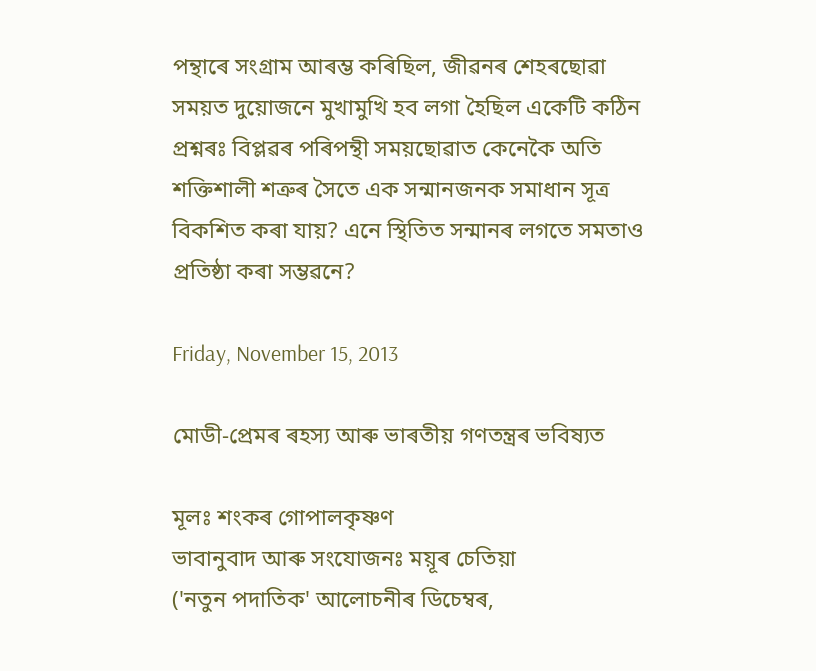পন্থাৰে সংগ্রাম আৰম্ভ কৰিছিল, জীৱনৰ শেহৰছোৱা সময়ত দুয়োজনে মুখামুখি হব লগা হৈছিল একেটি কঠিন প্রশ্নৰঃ বিপ্লৱৰ পৰিপন্থী সময়ছোৱাত কেনেকৈ অতি শক্তিশালী শত্রুৰ সৈতে এক সন্মানজনক সমাধান সূত্র বিকশিত কৰা যায়? এনে স্থিতিত সন্মানৰ লগতে সমতাও প্রতিষ্ঠা কৰা সম্ভৱনে?

Friday, November 15, 2013

মোডী-প্রেমৰ ৰহস্য আৰু ভাৰতীয় গণতন্ত্রৰ ভবিষ্যত

মূলঃ শংকৰ গোপালকৃষ্ণণ
ভাবানুবাদ আৰু সংযোজনঃ ময়ূৰ চেতিয়া
('নতুন পদাতিক' আলোচনীৰ ডিচেম্বৰ,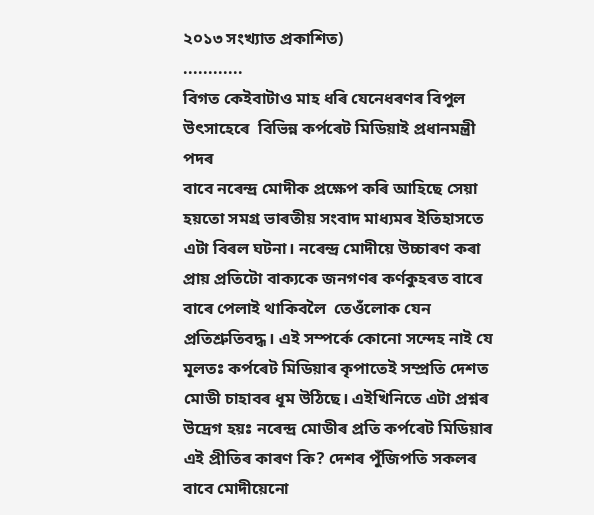২০১৩ সংখ্যাত প্রকাশিত)
............
বিগত কেইবাটাও মাহ ধৰি যেনেধৰণৰ বিপুল উৎসাহেৰে  বিভিন্ন কর্পৰেট মিডিয়াই প্রধানমন্ত্রী পদৰ
বাবে নৰেন্দ্র মোদীক প্রক্ষেপ কৰি আহিছে সেয়া হয়তো সমগ্র ভাৰতীয় সংবাদ মাধ্যমৰ ইতিহাসতে এটা বিৰল ঘটনা। নৰেন্দ্র মোদীয়ে উচ্চাৰণ কৰা প্রায় প্রতিটো বাক্যকে জনগণৰ কর্ণকুহৰত বাৰে বাৰে পেলাই থাকিবলৈ  তেওঁলোক যেন প্রতিশ্রুতিবদ্ধ। এই সম্পর্কে কোনো সন্দেহ নাই যে মূলতঃ কর্পৰেট মিডিয়াৰ কৃপাতেই সম্প্রতি দেশত  মোডী চাহাবৰ ধূম উঠিছে। এইখিনিতে এটা প্রশ্নৰ উদ্রেগ হয়ঃ নৰেন্দ্র মোডীৰ প্রতি কর্পৰেট মিডিয়াৰ এই প্রীতিৰ কাৰণ কি? দেশৰ পুঁজিপতি সকলৰ বাবে মোদীয়েনো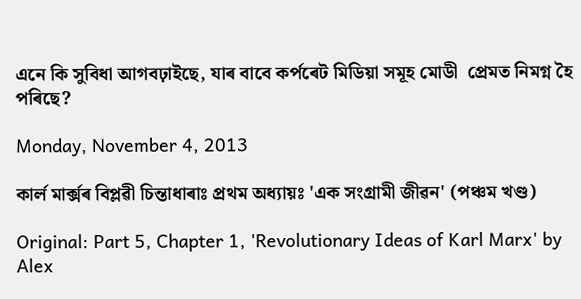এনে কি সুবিধা আগবঢ়াইছে, যাৰ বাবে কর্পৰেট মিডিয়া সমূহ মোডী  প্রেমত নিমগ্ন হৈ পৰিছে?

Monday, November 4, 2013

কার্ল মার্ক্সৰ বিপ্লৱী চিন্তাধাৰাঃ প্রথম অধ্যায়ঃ 'এক সংগ্রামী জীৱন' (পঞ্চম খণ্ড)

Original: Part 5, Chapter 1, 'Revolutionary Ideas of Karl Marx' by Alex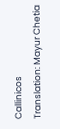Callinicos
Translation: Mayur Chetia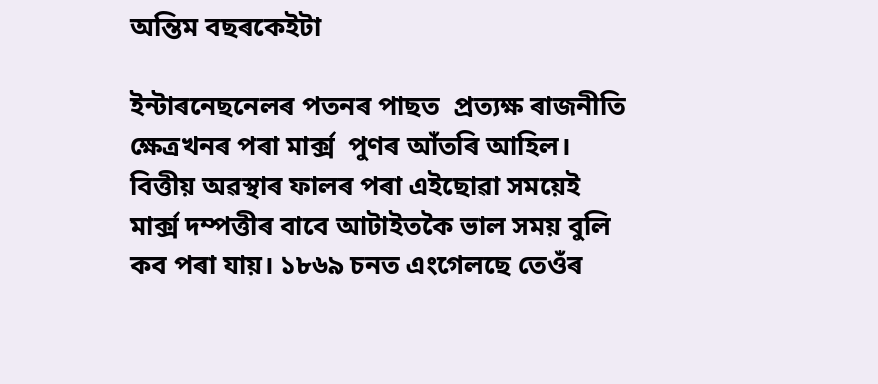অন্তিম বছৰকেইটা

ইন্টাৰনেছনেলৰ পতনৰ পাছত  প্রত্যক্ষ ৰাজনীতি ক্ষেত্রখনৰ পৰা মার্ক্স  পুণৰ আঁতৰি আহিল। বিত্তীয় অৱস্থাৰ ফালৰ পৰা এইছোৱা সময়েই মার্ক্স দম্পত্তীৰ বাবে আটাইতকৈ ভাল সময় বুলি কব পৰা যায়। ১৮৬৯ চনত এংগেলছে তেওঁৰ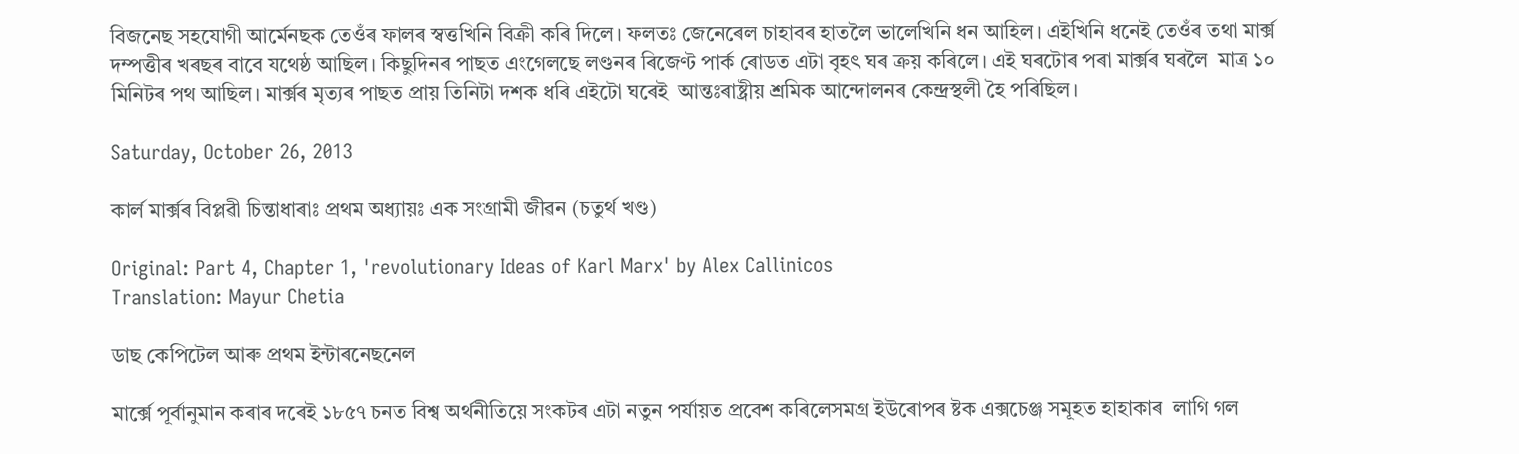বিজনেছ সহযোগী আর্মেনছক তেওঁৰ ফালৰ স্বত্তখিনি বিক্রী কৰি দিলে। ফলতঃ জেনেৰেল চাহাবৰ হাতলৈ ভালেখিনি ধন আহিল। এইখিনি ধনেই তেওঁৰ তথা মার্ক্স দম্পত্তীৰ খৰছৰ বাবে যথেষ্ঠ আছিল। কিছুদিনৰ পাছত এংগেলছে লণ্ডনৰ ৰিজেণ্ট পার্ক ৰোডত এটা বৃহৎ ঘৰ ক্রয় কৰিলে। এই ঘৰটোৰ পৰা মার্ক্সৰ ঘৰলৈ  মাত্র ১০ মিনিটৰ পথ আছিল। মার্ক্সৰ মৃত্যৰ পাছত প্রায় তিনিটা দশক ধৰি এইটো ঘৰেই  আন্তঃৰাষ্ট্রীয় শ্রমিক আন্দোলনৰ কেন্দ্রস্থলী হৈ পৰিছিল।

Saturday, October 26, 2013

কার্ল মার্ক্সৰ বিপ্লৱী চিন্তাধাৰাঃ প্রথম অধ্যায়ঃ এক সংগ্রামী জীৱন (চতুর্থ খণ্ড)

Original: Part 4, Chapter 1, 'revolutionary Ideas of Karl Marx' by Alex Callinicos
Translation: Mayur Chetia

ডাছ কেপিটেল আৰু প্রথম ইন্টাৰনেছনেল

মার্ক্সে পূর্বানুমান কৰাৰ দৰেই ১৮৫৭ চনত বিশ্ব অর্থনীতিয়ে সংকটৰ এটা নতুন পর্যায়ত প্রবেশ কৰিলেসমগ্র ইউৰোপৰ ষ্টক এক্সচেঞ্জ সমূহত হাহাকাৰ  লাগি গল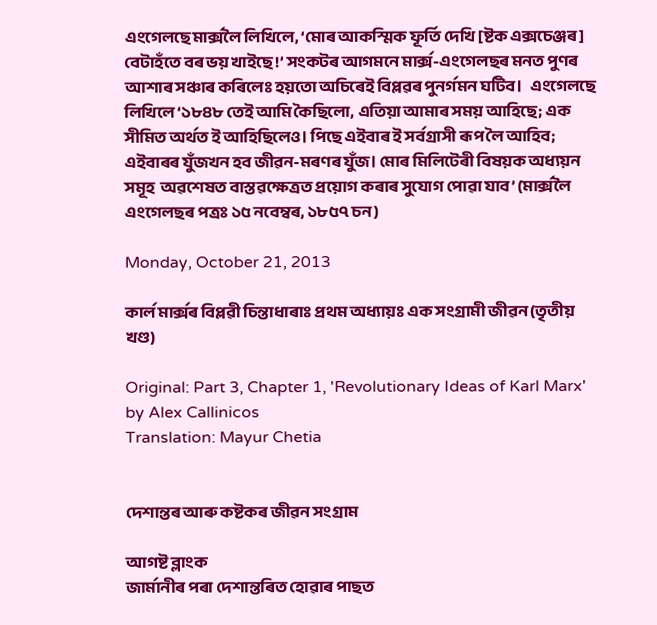এংগেলছে মার্ক্সলৈ লিখিলে, ‘মোৰ আকস্মিক ফূর্তি দেখি [ষ্টক এক্সচেঞ্জৰ]  বেটাহঁতে বৰ ভয় খাইছে!’ সংকটৰ আগমনে মার্ক্স-এংগেলছৰ মনত পুণৰ আশাৰ সঞ্চাৰ কৰিলেঃ হয়তো অচিৰেই বিপ্লৱৰ পুনর্গমন ঘটিব।   এংগেলছে লিখিলে ‘১৮৪৮ তেই আমি কৈছিলো, এতিয়া আমাৰ সময় আহিছে; এক সীমিত অর্থত ই আহিছিলেও। পিছে এইবাৰ ই সর্বগ্রাসী ৰূপ লৈ আহিব; এইবাৰৰ যুঁজখন হব জীৱন-মৰণৰ যুঁজ। মোৰ মিলিটেৰী বিষয়ক অধ্যয়ন সমূহ  অৱশেষত বাস্তৱক্ষেত্রত প্রয়োগ কৰাৰ সুযোগ পোৱা যাব’ (মার্ক্সলৈ এংগেলছৰ পত্রঃ ১৫ নবেম্বৰ, ১৮৫৭ চন)

Monday, October 21, 2013

কার্ল মার্ক্সৰ বিপ্লৱী চিন্তাধাৰাঃ প্রথম অধ্যায়ঃ এক সংগ্রামী জীৱন (তৃতীয় খণ্ড)

Original: Part 3, Chapter 1, 'Revolutionary Ideas of Karl Marx' by Alex Callinicos
Translation: Mayur Chetia


দেশান্তৰ আৰু কষ্টকৰ জীৱন সংগ্রাম

আগষ্ট ব্লাংক
জার্মানীৰ পৰা দেশান্তৰিত হোৱাৰ পাছত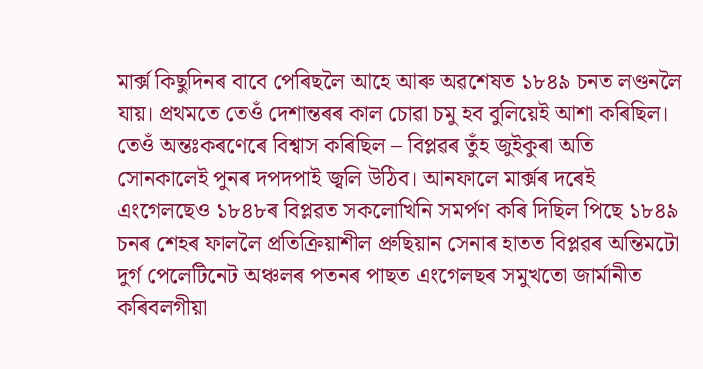মার্ক্স কিছুদিনৰ বাবে পেৰিছলৈ আহে আৰু অৱশেষত ১৮৪৯ চনত লণ্ডনলৈ যায়। প্রথমতে তেওঁ দেশান্তৰৰ কাল চোৱা চমু হব বুলিয়েই আশা কৰিছিল। তেওঁ অন্তঃকৰণেৰে বিশ্বাস কৰিছিল – বিপ্লৱৰ তুঁহ জুইকুৰা অতি সোনকালেই পুনৰ দপদপাই জ্বলি উঠিব। আনফালে মার্ক্সৰ দৰেই এংগেলছেও ১৮৪৮ৰ বিপ্লৱত সকলোখিনি সমর্পণ কৰি দিছিল পিছে ১৮৪৯ চনৰ শেহৰ ফাললৈ প্রতিক্রিয়াশীল প্রুছিয়ান সেনাৰ হাতত বিপ্লৱৰ অন্তিমটো দুর্গ পেলেটিনেট অঞ্চলৰ পতনৰ পাছত এংগেলছৰ সমুখতো জার্মানীত কৰিবলগীয়া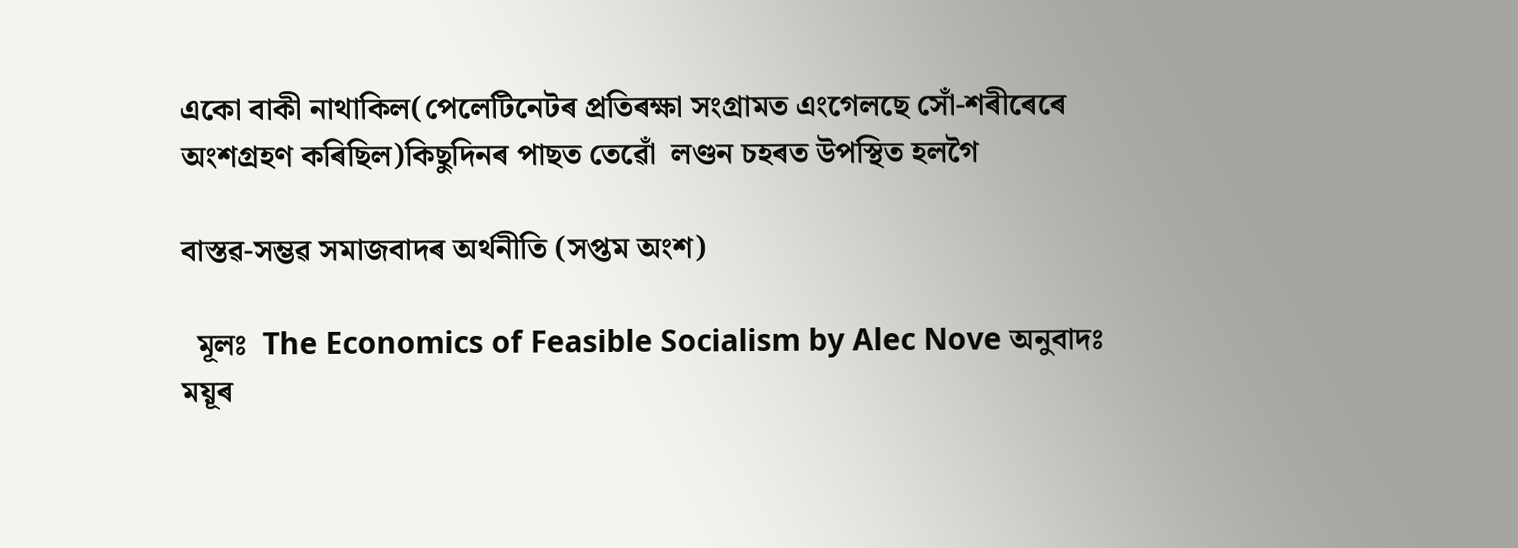একো বাকী নাথাকিল(পেলেটিনেটৰ প্রতিৰক্ষা সংগ্রামত এংগেলছে সোঁ-শৰীৰেৰে অংশগ্রহণ কৰিছিল)কিছুদিনৰ পাছত তেৱোঁ  লণ্ডন চহৰত উপস্থিত হলগৈ

বাস্তৱ-সম্ভৱ সমাজবাদৰ অর্থনীতি (সপ্তম অংশ)

  মূলঃ  The Economics of Feasible Socialism by Alec Nove অনুবাদঃ ময়ূৰ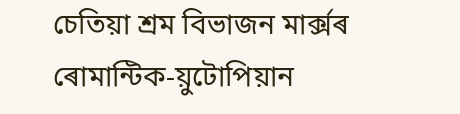চেতিয়া শ্রম বিভাজন মার্ক্সৰ ৰোমান্টিক-য়ুটোপিয়ান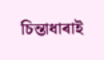চিন্তাধাৰাই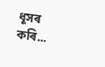ধূসৰ কৰি...